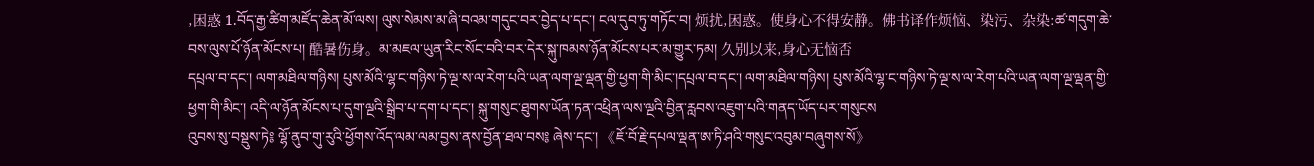,困惑 1.བོད་རྒྱ་ཚིག་མཛོད་ཆེན་མོ་ལས། ལུས་སེམས་མ་ཞི་བའམ་གདུང་བར་བྱེད་པ་དང་། ངལ་དུབ་ཏུ་གཏོང་བ། 烦扰,困惑。使身心不得安静。佛书译作烦恼、染污、杂染:ཚ་གདུག་ཆེ་བས་ལུས་པོ་ཉོན་མོངས་པ། 酷暑伤身。མ་མཇལ་ཡུན་རིང་སོང་བའི་བར་དེར་སྐུ་ཁམས་ཉོན་མོངས་པར་མ་གྱུར་ཏམ། 久别以来,身心无恼否
དཔྲལ་བ་དང་། ལག་མཐིལ་གཉིས། པུས་མོའི་ལྷ་ང་གཉིས་ཏེ་ལྔ་ས་ལ་རེག་པའི་ཡན་ལག་ལྔ་ལྡན་གྱི་ཕྱག་གི་མིང་།དཔྲལ་བ་དང་། ལག་མཐིལ་གཉིས། པུས་མོའི་ལྷ་ང་གཉིས་ཏེ་ལྔ་ས་ལ་རེག་པའི་ཡན་ལག་ལྔ་ལྡན་གྱི་ཕྱག་གི་མིང་། འདི་ལ་ཉོན་མོངས་པ་དུག་ལྔའི་སྒྲིབ་པ་དག་པ་དང་། སྐུ་གསུང་ཐུགས་ཡོན་ཏན་འཕྲིན་ལས་ལྔའི་བྱིན་རླབས་འཇུག་པའི་གནད་ཡོད་པར་གསུངས
འུབས་སུ་བསྡུས་ཏེ༔ ལྷོ་ནུབ་གུ་རུའི་ཕྱོགས་འོད་ལམ་ལམ་བྱས་ནས་བྱོན་ཐལ་བས༔ ཞེས་དང་། 《ཇོ་བོ་རྗེ་དཔལ་ལྡན་ཨ་ཏི་ཤའི་གསུང་འབུམ་བཞུགས་སོ》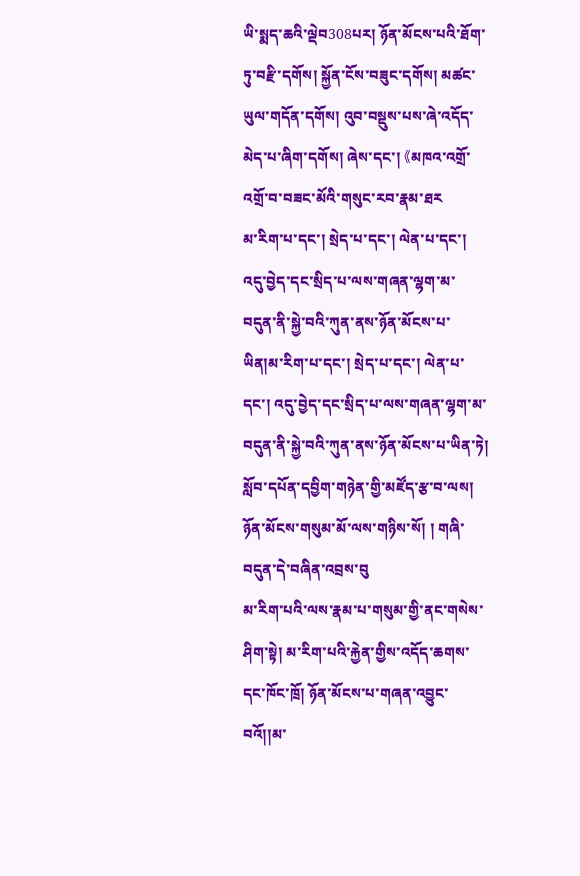ཡི་སྨད་ཆའི་ལྡེབ308པར། ཉོན་མོངས་པའི་ཐོག་ཏུ་བརྫི་དགོས། སྐྱོན་ངོས་བཟུང་དགོས། མཚང་ཡུལ་གདོན་དགོས། འུབ་བསྡུས་པས་ཞེ་འདོད་མེད་པ་ཞིག་དགོས། ཞེས་དང་། 《མཁའ་འགྲོ་འགྲོ་བ་བཟང་མོའི་གསུང་རབ་རྣམ་ཐར
མ་རིག་པ་དང་། སྲེད་པ་དང་། ལེན་པ་དང་། འདུ་བྱེད་དང་སྲིད་པ་ལས་གཞན་ལྷག་མ་བདུན་ནི་སྐྱེ་བའི་ཀུན་ནས་ཉོན་མོངས་པ་ཡིན།མ་རིག་པ་དང་། སྲེད་པ་དང་། ལེན་པ་དང་། འདུ་བྱེད་དང་སྲིད་པ་ལས་གཞན་ལྷག་མ་བདུན་ནི་སྐྱེ་བའི་ཀུན་ནས་ཉོན་མོངས་པ་ཡིན་ཏེ། སློབ་དཔོན་དབྱིག་གཉེན་གྱི་མཛོད་རྩ་བ་ལས། ཉོན་མོངས་གསུམ་མོ་ལས་གཉིས་སོ། ། གཞི་བདུན་དེ་བཞིན་འབྲས་བུ
མ་རིག་པའི་ལས་རྣམ་པ་གསུམ་གྱི་ནང་གསེས་ཤིག་སྟེ། མ་རིག་པའི་རྐྱེན་གྱིས་འདོད་ཆགས་དང་ཁོང་ཁྲོ། ཉོན་མོངས་པ་གཞན་འབྱུང་བའོ།།མ་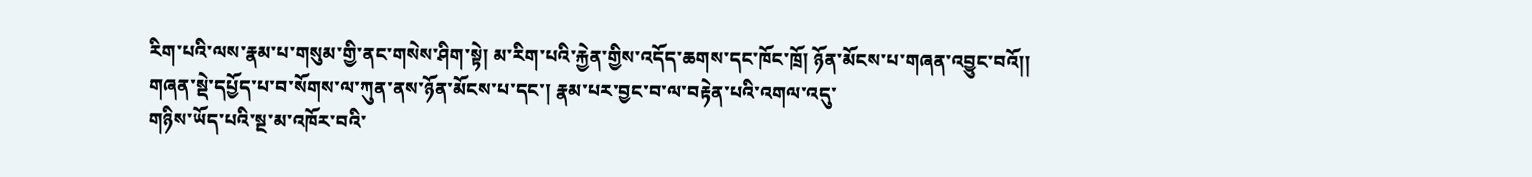རིག་པའི་ལས་རྣམ་པ་གསུམ་གྱི་ནང་གསེས་ཤིག་སྟེ། མ་རིག་པའི་རྐྱེན་གྱིས་འདོད་ཆགས་དང་ཁོང་ཁྲོ། ཉོན་མོངས་པ་གཞན་འབྱུང་བའོ།།
གཞན་སྡེ་དཔྱོད་པ་བ་སོགས་ལ་ཀུན་ནས་ཉོན་མོངས་པ་དང་། རྣམ་པར་བྱང་བ་ལ་བརྟེན་པའི་འགལ་འདུ་
གཉིས་ཡོད་པའི་སྔ་མ་འཁོར་བའི་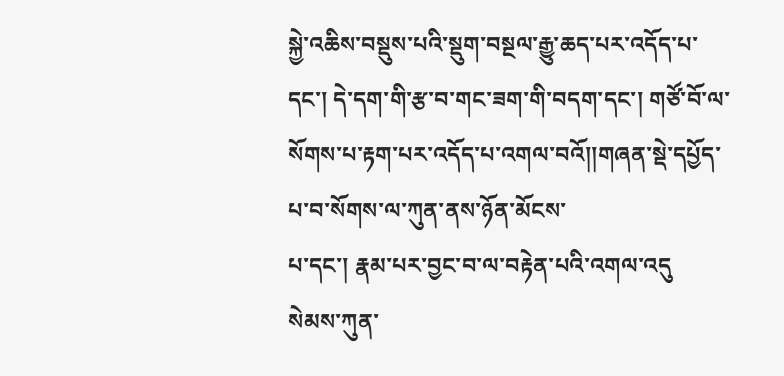སྐྱེ་འཆིས་བསྡུས་པའི་སྡུག་བསྔལ་རྒྱུ་ཆད་པར་འདོད་པ་དང་། དེ་དག་གི་རྩ་བ་གང་ཟག་གི་བདག་དང་། གཙོ་བོ་ལ་སོགས་པ་རྟག་པར་འདོད་པ་འགལ་བའོ།།གཞན་སྡེ་དཔྱོད་པ་བ་སོགས་ལ་ཀུན་ནས་ཉོན་མོངས་
པ་དང་། རྣམ་པར་བྱང་བ་ལ་བརྟེན་པའི་འགལ་འདུ
སེམས་ཀུན་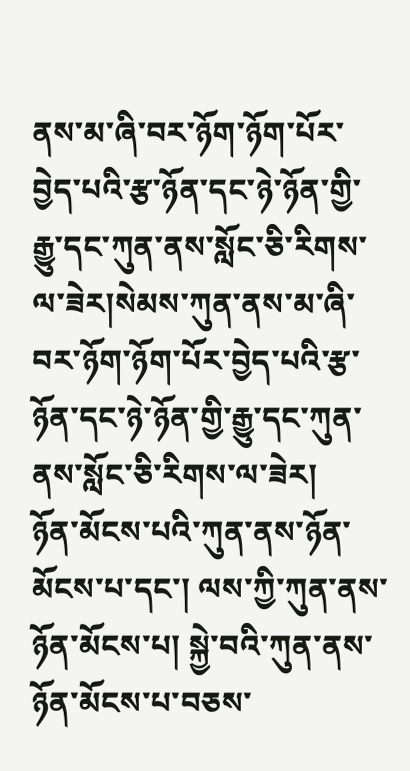ནས་མ་ཞི་བར་ཉོག་ཉོག་པོར་བྱེད་པའི་རྩ་ཉོན་དང་ཉེ་ཉོན་གྱི་རྒྱུ་དང་ཀུན་ནས་སློང་ཅི་རིགས་ལ་ཟེར།སེམས་ཀུན་ནས་མ་ཞི་བར་ཉོག་ཉོག་པོར་བྱེད་པའི་རྩ་ཉོན་དང་ཉེ་ཉོན་གྱི་རྒྱུ་དང་ཀུན་ནས་སློང་ཅི་རིགས་ལ་ཟེར།
ཉོན་མོངས་པའི་ཀུན་ནས་ཉོན་མོངས་པ་དང་། ལས་ཀྱི་ཀུན་ནས་ཉོན་མོངས་པ། སྐྱེ་བའི་ཀུན་ནས་ཉོན་མོངས་པ་བཅས་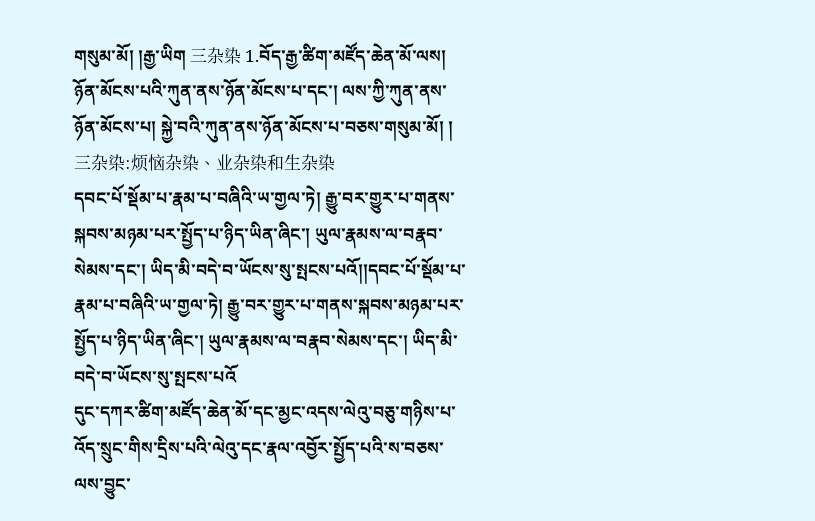གསུམ་མོ། །རྒྱ་ཡིག 三杂染 1.བོད་རྒྱ་ཚིག་མཛོད་ཆེན་མོ་ལས། ཉོན་མོངས་པའི་ཀུན་ནས་ཉོན་མོངས་པ་དང་། ལས་ཀྱི་ཀུན་ནས་ཉོན་མོངས་པ། སྐྱེ་བའི་ཀུན་ནས་ཉོན་མོངས་པ་བཅས་གསུམ་མོ། ། 三杂染:烦恼杂染、业杂染和生杂染
དབང་པོ་སྡོམ་པ་རྣམ་པ་བཞིའི་ཡ་གྱལ་ཏེ། རྒྱུ་བར་གྱུར་པ་གནས་སྐབས་མཉམ་པར་སྤྱོད་པ་ཉིད་ཡིན་ཞིང་། ཡུལ་རྣམས་ལ་བརྣབ་སེམས་དང་། ཡིད་མི་བདེ་བ་ཡོངས་སུ་སྤངས་པའོ།།དབང་པོ་སྡོམ་པ་རྣམ་པ་བཞིའི་ཡ་གྱལ་ཏེ། རྒྱུ་བར་གྱུར་པ་གནས་སྐབས་མཉམ་པར་སྤྱོད་པ་ཉིད་ཡིན་ཞིང་། ཡུལ་རྣམས་ལ་བརྣབ་སེམས་དང་། ཡིད་མི་བདེ་བ་ཡོངས་སུ་སྤངས་པའོ
དུང་དཀར་ཚིག་མཛོད་ཆེན་མོ་དང་མྱང་འདས་ལེའུ་བཅུ་གཉིས་པ་འོད་སྲུང་གིས་དྲིས་པའི་ལེའུ་དང་རྣལ་འབྱོར་སྤྱོད་པའི་ས་བཅས་ལས་བྱུང་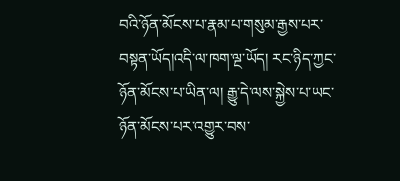བའི་ཉོན་མོངས་པ་རྣམ་པ་གསུམ་རྒྱས་པར་བསྟན་ཡོད།འདི་ལ་ཁག་ལྔ་ཡོད། རང་ཉིད་ཀྱང་ཉོན་མོངས་པ་ཡིན་ལ། རྒྱུ་དེ་ལས་སྐྱེས་པ་ཡང་ཉོན་མོངས་པར་འགྱུར་བས་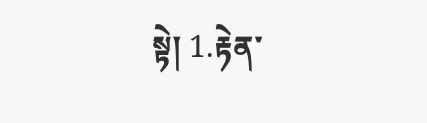སྟེ། 1.རྟེན་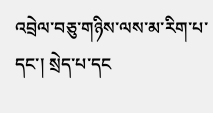འབྲེལ་བཅུ་གཉིས་ལས་མ་རིག་པ་དང་། སྲེད་པ་དང